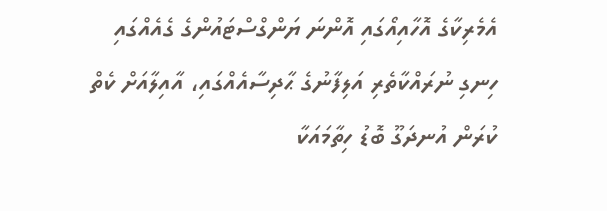އެމެރިކާގެ އޮހާއިއޯގައި އޮންނަ ޔަންގްސްޓައުންގެ ގެއެއްގައި ހިނގި ނުރައްކާތެރި އަލިފާނުގެ ޙާދިސާއެއްގައި، އާއިލާއަށް ކެތް ކުރަން އުނދަގޫ ބޮޑު ހިތާމައަކާ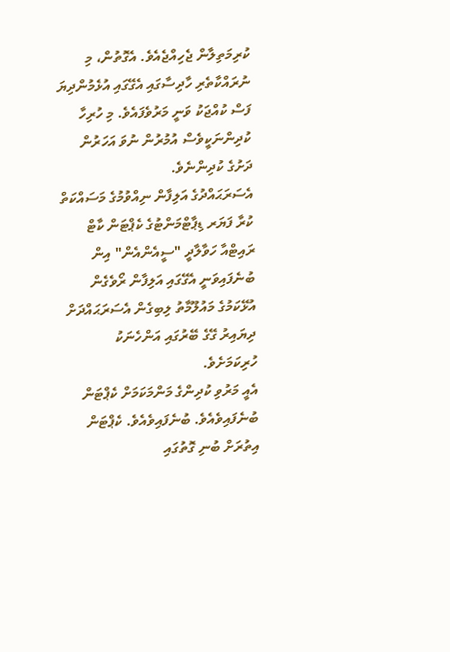ކުރިމަތިލާން ޖެހިއްޖެއެވެ. އެގޮތުން، މި ނުރައްކާތެރި ހާދިސާގައި އެގޭގައި އުޅެމުންދިޔަ ފަސް ކުއްޖަކު ވަނީ މަރުވެފައެވެ. މި ހުރިހާ ކުދިންނަކީވެސް އުމުރުން ނުވަ އަހަރުން ދަށުގެ ކުދިންނެވެ.
އެސަރަޙައްދުގެ އަލިފާން ނިއްވުމުގެ މަސައްކަތް ކުރާ ފަޔަރ ޑިޕާޓްމަންޓުގެ ކެޕްޓަން ކާޓް ރައިޓްއާ ހަވާލާދީ "ސީއެންއެން" އިން ބުނެފައިވަނީ އެގޭގައި އަލިފާން ރޯވެގެން އުޅޭކަމުގެ މައުލޫމާތު ލިބިގެން އެސަރަޙައްދަށް ދިޔައިރު ގޭގެ ބޭރުގައި އަންހެނަކު ހުރިކަމަށެވެ.
އެއީ މަރުވި ކުދިންގެ މަންމަކަމަށް ކެޕްޓަން ބުނެފައިވެއެވެ. ބުނެފައިވެއެވެ. ކެޕްޓަން އިތުރަށް ބުނި ގޮތުގައި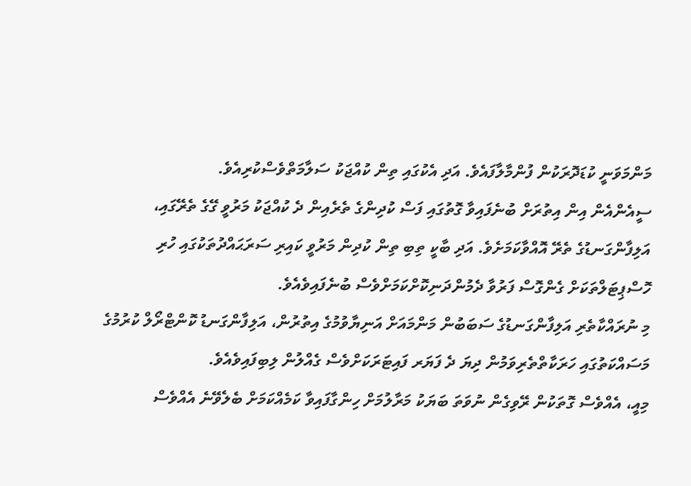މަންމަވަނީ ކުޑަދޮރަކުން ފުންމާލާފައެވެ. އަދި އެކުގައި ތިން ކުއްޖަކު ސަލާމަތްވެސްކުރިއެވެ.
ސީއެންއެން އިން އިތުރަށް ބުނެފައިވާ ގޮތުގައި ފަސް ކުދިންގެ ތެރެއިން ދެ ކުއްޖަކު މަރުވީ ގޭގެ ތެރޭގައި، އަލިފާންގަނޑުގެ ތެރޭ އޮއްވާކަމަށެވެ. އަދި ބާކީ ތިބި ތިން ކުދިން މަރުވީ ކައިރި ސަރަޙައްދުތަކުގައި ހުރި ހޮސްޕިޓަލްތަކަށް ގެންގޮސް ފަރުވާ ދެމުންދަނިކޮށްކަމަށްވެސް ބުނެފައިވެއެވެ.
މި ނުރައްކާތެރި އަލިފާންގަނޑުގެ ސަބަބުން މަންމައަށް އަނިޔާވުމުގެ އިތުރުން، އަލިފާންގަނޑު ކޮންޓްރޯލް ކުރުމުގެ މަސައްކަތުގައި ހަރަކާތްތެރިވަމުން ދިޔަ ދެ ފަޔަރ ފައިޓަރަކަށްވެސް ގެއްލުން ލިބިފައިވެއެވެ.
މިއީ، އެއްވެސް ގޮތަކުން ރޭވިގެން ނުވަތަ ބަޔަކު މަރާލުމަށް ހިންގާފައިވާ ކަމެއްކަމަށް ބެލެވޭނެ އެއްވެސް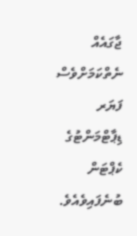ޖާގައެއް ނެތްކަމަށްވެސް ފަޔަރ ޑިޕާޓްމަންޓުގެ ކެޕްޓަން ބުނެފައިވެއެވެ.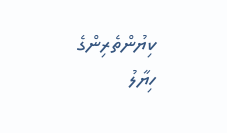ކިޔުންތެރިންގެ ހިޔާލު